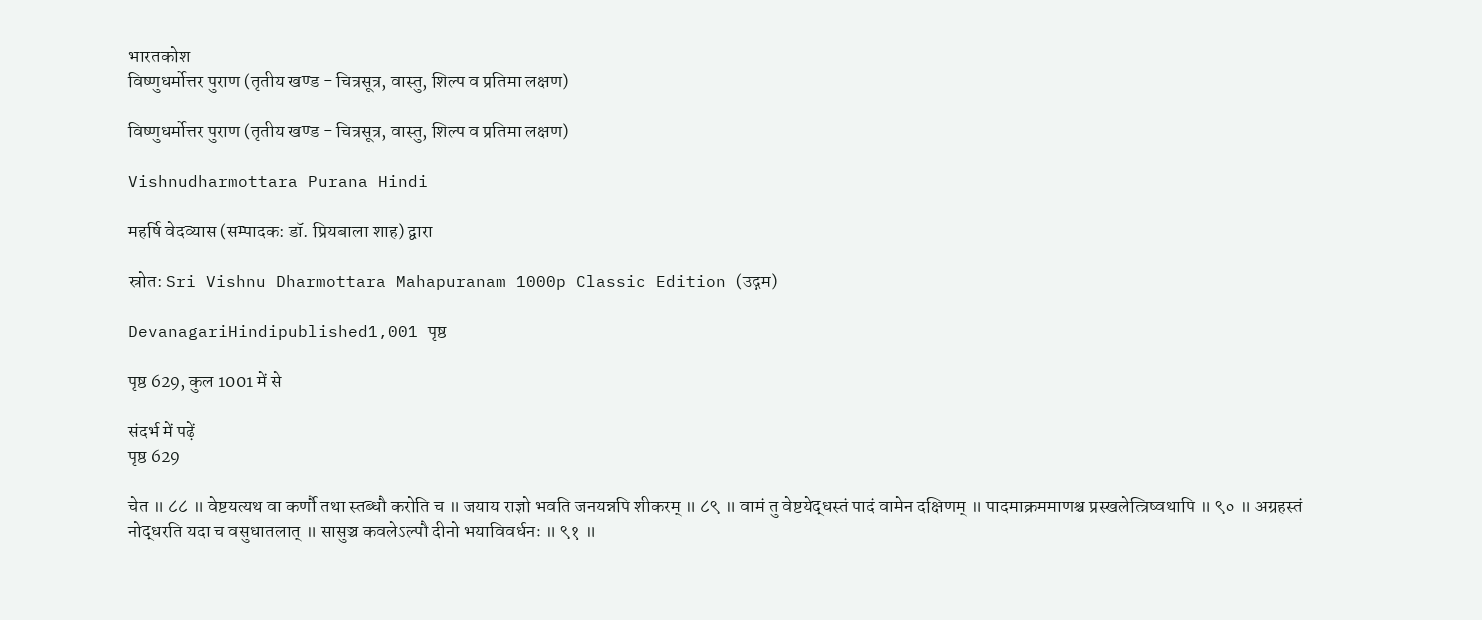भारतकोश
विष्णुधर्मोत्तर पुराण (तृतीय खण्ड - चित्रसूत्र, वास्तु, शिल्प व प्रतिमा लक्षण)

विष्णुधर्मोत्तर पुराण (तृतीय खण्ड - चित्रसूत्र, वास्तु, शिल्प व प्रतिमा लक्षण)

Vishnudharmottara Purana Hindi

महर्षि वेदव्यास (सम्पादक: डॉ. प्रियबाला शाह) द्वारा

स्रोत: Sri Vishnu Dharmottara Mahapuranam 1000p Classic Edition (उद्गम)

DevanagariHindipublished1,001 पृष्ठ

पृष्ठ 629, कुल 1001 में से

संदर्भ में पढ़ें
पृष्ठ 629

चेत ॥ ८८ ॥ वेष्टयत्यथ वा कर्णौ तथा स्तब्धौ करोति च ॥ जयाय राज्ञो भवति जनयन्नपि शीकरम् ॥ ८९ ॥ वामं तु वेष्टयेद्धस्तं पादं वामेन दक्षिणम् ॥ पादमाक्रममाणश्च प्रस्खलेत्त्रिष्वथापि ॥ ९० ॥ अग्रहस्तं नोद्धरति यदा च वसुधातलात् ॥ सासुञ्च कवलेऽल्पौ दीनो भयाविवर्धनः ॥ ९१ ॥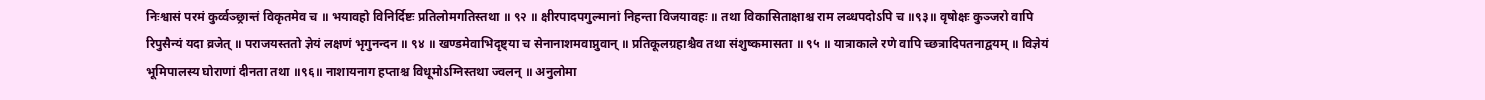निःश्वासं परमं कुर्व्वञ्छ्रान्तं विकृतमेव च ॥ भयावहो विनिर्दिष्टः प्रतिलोमगतिस्तथा ॥ ९२ ॥ क्षीरपादपगुल्मानां निहन्ता विजयावहः ॥ तथा विकासिताक्षाश्च राम लब्धपदोऽपि च ॥९३॥ वृषोक्षः कुञ्जरो वापि रिपुसैन्यं यदा व्रजेत् ॥ पराजयस्ततो ज्ञेयं लक्षणं भृगुनन्दन ॥ ९४ ॥ खण्डमेवाभिदृष्ट्या च सेनानाशमवाप्नुवान् ॥ प्रतिकूलग्रहाश्चैव तथा संशुष्कमासता ॥ ९५ ॥ यात्राकाले रणे वापि च्छत्रादिपतनाद्वयम् ॥ विज्ञेयं भूमिपालस्य घोराणां दीनता तथा ॥९६॥ नाशायनाग हप्ताश्च विधूमोऽग्निस्तथा ज्वलन् ॥ अनुलोमा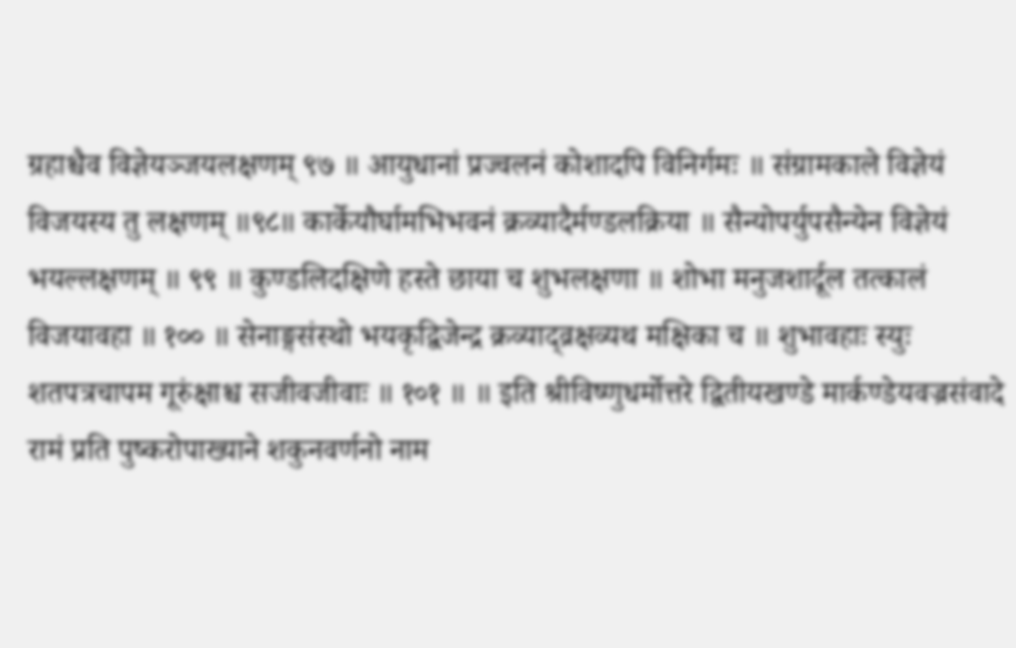ग्रहाश्चैव विज्ञेयञ्जयलक्षणम् ९७ ॥ आयुधानां प्रज्वलनं कोशादपि विनिर्गमः ॥ संग्रामकाले विज्ञेयं विजयस्य तु लक्षणम् ॥९८॥ कार्केयौर्घामभिभवनं क्रव्यादैर्मण्डलक्रिया ॥ सैन्योपर्युपसैन्येन विज्ञेयं भयल्लक्षणम् ॥ ९९ ॥ कुण्डलिदक्षिणे हस्ते छाया च शुभलक्षणा ॥ शोभा मनुजशार्दूल तत्कालं विजयावहा ॥ १०० ॥ सेनाङ्गसंस्थो भयकृद्विजेन्द्र क्रव्याद्व्रक्षव्यथ मक्षिका च ॥ शुभावहाः स्युः शतपत्रचापम गूरुंक्षाश्च सजीवजीवाः ॥ १०१ ॥ ॥ इति श्रीविष्णुधर्मोत्तरे द्वितीयखण्डे मार्कण्डेयवज्रसंवादे रामं प्रति पुष्करोपाख्याने शकुनवर्णनो नाम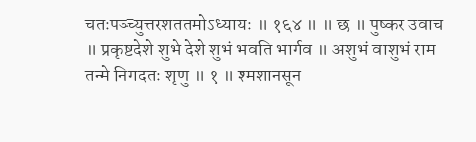चतःपञ्च्युत्तरशततमोऽध्यायः ॥ १६४ ॥ ॥ छ ॥ पुष्कर उवाच ॥ प्रकृष्टदेशे शुभे देशे शुभं भवति भार्गव ॥ अशुभं वाशुभं राम तन्मे निगदतः शृणु ॥ १ ॥ श्मशानसून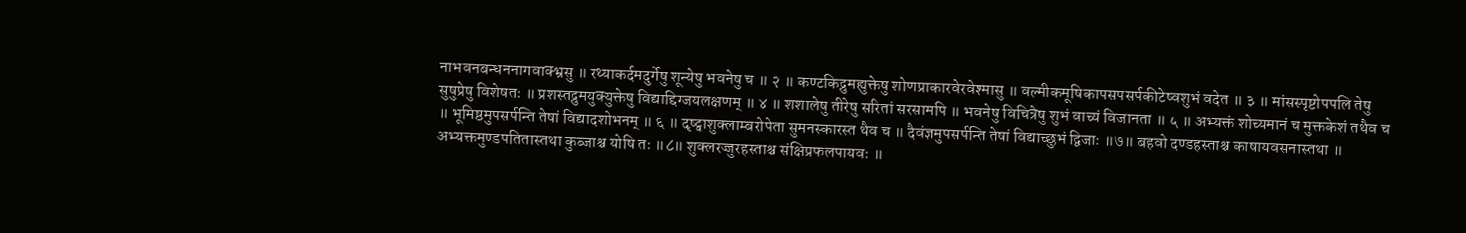नाभवनबन्धननागवाक्भ्रसु ॥ रथ्याकर्दमदुर्गेषु शून्येषु भवनेषु च ॥ २ ॥ कण्टकिद्रुमह्युक्तेषु शोणप्राकारवेरवेश्मासु ॥ वल्मीकमूषिकापसपसर्पकीटेष्वशुभं वदेत ॥ ३ ॥ मांसस्पृष्टोपपलि तेषु सुषुप्रेषु विशेषतः ॥ प्रशस्तद्रुमयुक्युक्तेषु विद्याद्दिग्जयलक्षणम् ॥ ४ ॥ शशालेषु तीरेषु सरितां सरसामपि ॥ भवनेषु विचित्रेषु शुभं वाच्यं विजानता ॥ ५ ॥ अभ्यक्तं शोच्यमानं च मुक्तकेशं तथैव च ॥ भूमिष्ठमुपसर्पन्ति तेषां विद्यादशोभनम् ॥ ६ ॥ दृष्ट्वाशुक्लाम्बरोपेता सुमनस्कारस्त थैव च ॥ दैवंज्ञमुपसर्पन्ति तेषां विद्याच्छुभं द्विजाः ॥७॥ बहवो दण्डहस्ताश्च काषायवसनास्तथा ॥ अभ्यक्तमुण्डपतितास्तथा कुब्जाश्च योषि तः ॥८॥ शुक्लरज्जुरहस्ताश्च संक्षिप्रफलपायवः ॥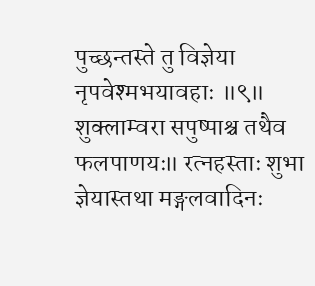पुच्छन्तस्ते तु विज्ञेया नृपवेश्मभयावहाः ॥९॥ शुक्लाम्वरा सपुष्पाश्च तथैव फलपाणयः॥ रत्नहस्ताः शुभा ज्ञेयास्तथा मङ्गलवादिनः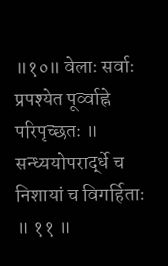॥१०॥ वेलाः सर्वाः प्रपश्येत पूर्व्वाह्ने परिपृच्छतः ॥ सन्ध्ययोपरार्द्धे च निशायां च विगर्हिताः ॥ ११ ॥